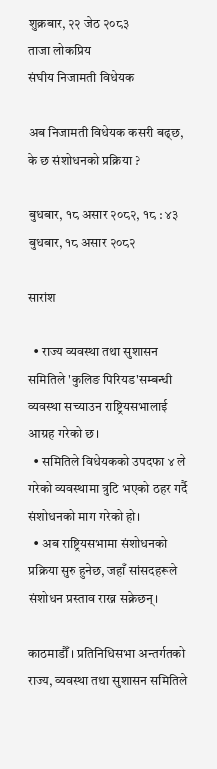शुक्रबार, २२ जेठ २०८३
ताजा लोकप्रिय
संघीय निजामती विधेयक

अब निजामती विधेयक कसरी बढ्छ, के छ संशोधनको प्रक्रिया ?

बुधबार, १८ असार २०८२, १८ : ४३
बुधबार, १८ असार २०८२

सारांश

  • राज्य व्यवस्था तथा सुशासन समितिले 'कुलिङ पिरियड'सम्बन्धी व्यवस्था सच्याउन राष्ट्रियसभालाई आग्रह गरेको छ।
  • समितिले विधेयकको उपदफा ४ ले गरेको व्यवस्थामा त्रुटि भएको ठहर गर्दै संशोधनको माग गरेको हो।
  • अब राष्ट्रियसभामा संशोधनको प्रक्रिया सुरु हुनेछ, जहाँ सांसदहरूले संशोधन प्रस्ताव राख्न सक्नेछन्।

काठमाडौँ । प्रतिनिधिसभा अन्तर्गतको राज्य, व्यवस्था तथा सुशासन समितिले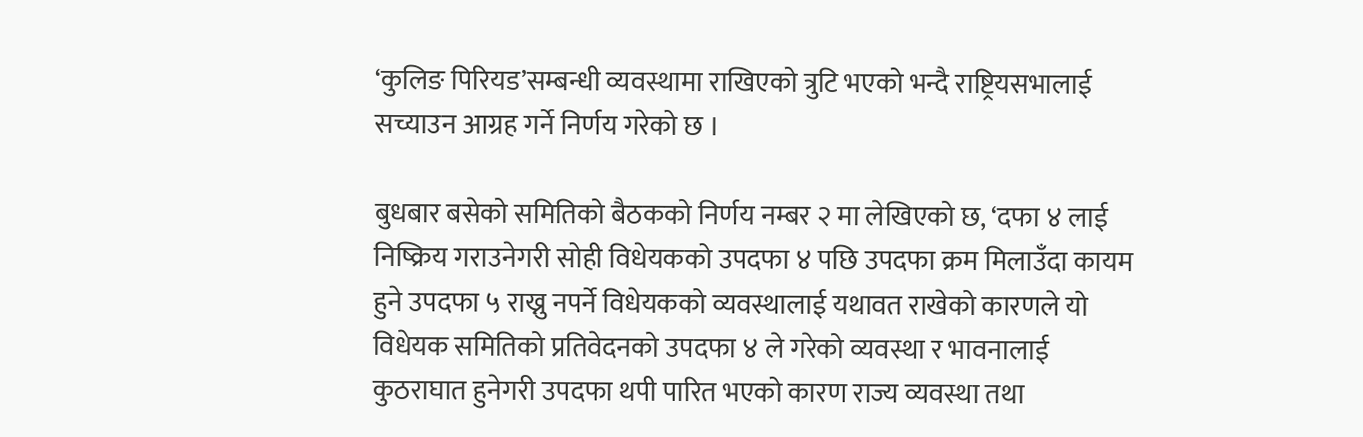‘कुलिङ पिरियड’सम्बन्धी व्यवस्थामा राखिएको त्रुटि भएको भन्दै राष्ट्रियसभालाई सच्याउन आग्रह गर्ने निर्णय गरेको छ ।

बुधबार बसेको समितिको बैठकको निर्णय नम्बर २ मा लेखिएको छ, ‘दफा ४ लाई निष्क्रिय गराउनेगरी सोही विधेयकको उपदफा ४ पछि उपदफा क्रम मिलाउँदा कायम हुने उपदफा ५ राख्नु नपर्ने विधेयकको व्यवस्थालाई यथावत राखेको कारणले यो विधेयक समितिको प्रतिवेदनको उपदफा ४ ले गरेको व्यवस्था र भावनालाई कुठराघात हुनेगरी उपदफा थपी पारित भएको कारण राज्य व्यवस्था तथा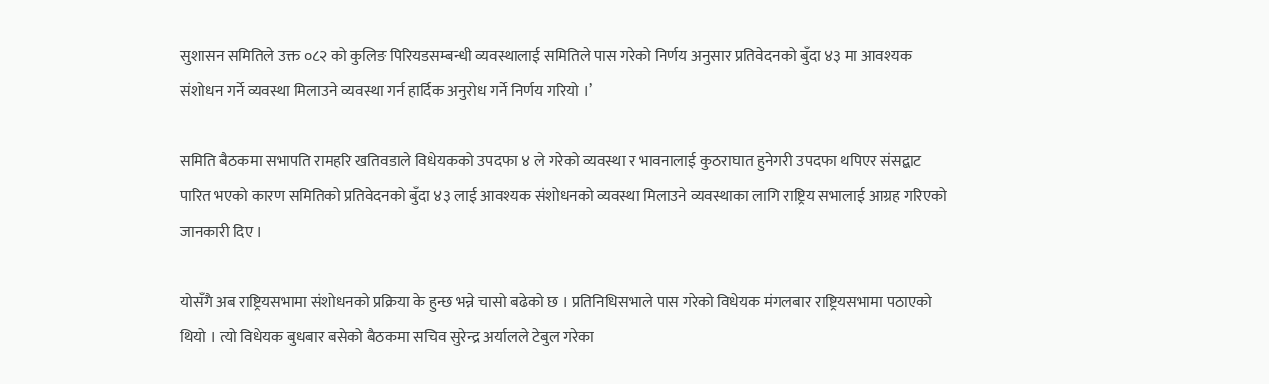सुशासन समितिले उक्त ०८२ को कुलिङ पिरियडसम्बन्धी व्यवस्थालाई समितिले पास गरेको निर्णय अनुसार प्रतिवेदनको बुँदा ४३ मा आवश्यक संशोधन गर्ने व्यवस्था मिलाउने व्यवस्था गर्न हार्दिक अनुरोध गर्ने निर्णय गरियो ।’

समिति बैठकमा सभापति रामहरि खतिवडाले विधेयकको उपदफा ४ ले गरेको व्यवस्था र भावनालाई कुठराघात हुनेगरी उपदफा थपिएर संसद्बाट पारित भएको कारण समितिको प्रतिवेदनको बुँदा ४३ लाई आवश्यक संशोधनको व्यवस्था मिलाउने व्यवस्थाका लागि राष्ट्रिय सभालाई आग्रह गरिएको जानकारी दिए ।

योसँगै अब राष्ट्रियसभामा संशोधनको प्रक्रिया के हुन्छ भन्ने चासो बढेको छ । प्रतिनिधिसभाले पास गरेको विधेयक मंगलबार राष्ट्रियसभामा पठाएको थियो । त्यो विधेयक बुधबार बसेको बैठकमा सचिव सुरेन्द्र अर्यालले टेबुल गरेका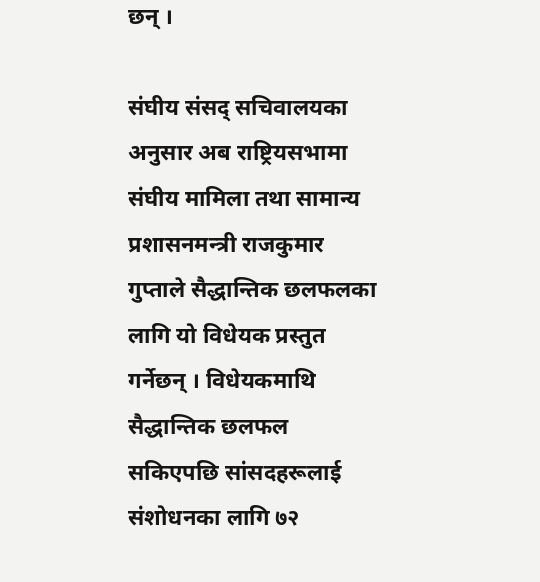छन् ।

संघीय संसद् सचिवालयका अनुसार अब राष्ट्रियसभामा संघीय मामिला तथा सामान्य प्रशासनमन्त्री राजकुमार गुप्ताले सैद्धान्तिक छलफलका लागि यो विधेयक प्रस्तुत गर्नेछन् । विधेयकमाथि सैद्धान्तिक छलफल सकिएपछि सांसदहरूलाई संशोधनका लागि ७२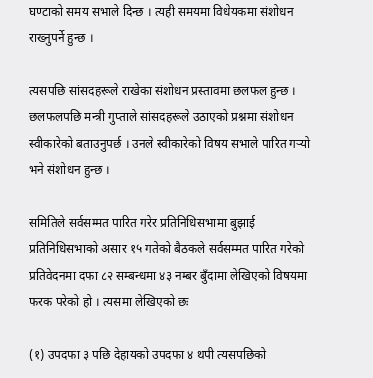घण्टाको समय सभाले दिन्छ । त्यही समयमा विधेयकमा संशोधन राख्नुपर्ने हुन्छ ।

त्यसपछि सांसदहरूले राखेका संशोधन प्रस्तावमा छलफल हुन्छ । छलफलपछि मन्त्री गुप्ताले सांसदहरूले उठाएको प्रश्नमा संशोधन स्वीकारेको बताउनुपर्छ । उनले स्वीकारेको विषय सभाले पारित गर्‍यो भने संशोधन हुन्छ ।

समितिले सर्वसम्मत पारित गरेर प्रतिनिधिसभामा बुझाई प्रतिनिधिसभाको असार १५ गतेको बैठकले सर्वसम्मत पारित गरेको प्रतिवेदनमा दफा ८२ सम्बन्धमा ४३ नम्बर बुँदामा लेखिएको विषयमा फरक परेको हो । त्यसमा लेखिएको छः

(१) उपदफा ३ पछि देहायको उपदफा ४ थपी त्यसपछिको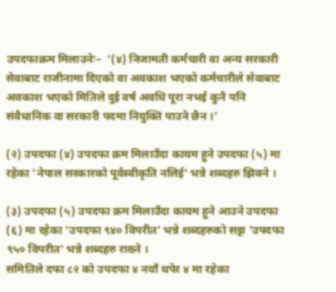उपदफाक्रम मिलाउनेः–  '(४) निजामती कर्मचारी वा अन्य सरकारी सेवाबाट राजीनामा दिएको वा अवकाश भएको कर्मचारीले सेवाबाट अवकाश भएको मितिले दुई वर्ष अवधि पूरा नभई कुनै पनि संवैधानिक वा सरकारी पदमा नियुक्ति पाउने छैन ।'

(२) उपदफा (४) उपदफा क्रम मिलाउँदा कायम हुने उपदफा (५) मा रहेका 'नेपाल सरकारको पूर्वस्वीकृति नलिई' भन्ने शब्दहरु झिक्ने ।

(३) उपदफा (५) उपदफा क्रम मिलाउँदा कायम हुने आउने उपदफा (६) मा रहेका 'उपदफा ९४० विपरीत' भन्ने शब्दहरुको सट्टा 'उपदफा ९५० विपरीत' भन्ने शब्दहरु राख्ने ।
समितिले दफा ८२ को उपदफा ४ नयाँ थपेर ४ मा रहेका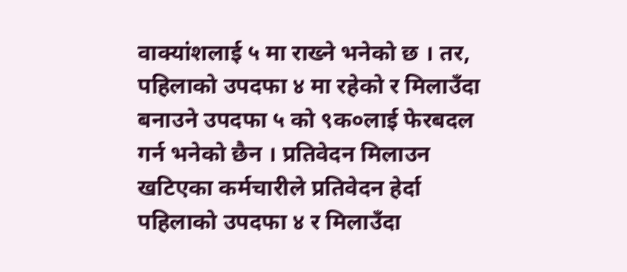वाक्यांशलाई ५ मा राख्ने भनेको छ । तर, पहिलाको उपदफा ४ मा रहेको र मिलाउँदा बनाउने उपदफा ५ को ९क०लाई फेरबदल गर्न भनेको छैन । प्रतिवेदन मिलाउन खटिएका कर्मचारीले प्रतिवेदन हेर्दा पहिलाको उपदफा ४ र मिलाउँदा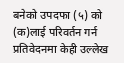बनेको उपदफा (५) को (क)लाई परिवर्तन गर्न प्रतिवेदनमा केही उल्लेख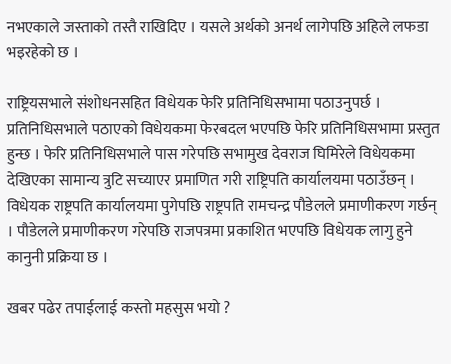नभएकाले जस्ताको तस्तै राखिदिए । यसले अर्थको अनर्थ लागेपछि अहिले लफडा भइरहेको छ ।

राष्ट्रियसभाले संशोधनसहित विधेयक फेरि प्रतिनिधिसभामा पठाउनुपर्छ । प्रतिनिधिसभाले पठाएको विधेयकमा फेरबदल भएपछि फेरि प्रतिनिधिसभामा प्रस्तुत हुन्छ । फेरि प्रतिनिधिसभाले पास गरेपछि सभामुख देवराज घिमिरेले विधेयकमा देखिएका सामान्य त्रुटि सच्याएर प्रमाणित गरी राष्ट्रिपति कार्यालयमा पठाउँछन् । विधेयक राष्ट्रपति कार्यालयमा पुगेपछि राष्ट्रपति रामचन्द्र पौडेलले प्रमाणीकरण गर्छन् । पौडेलले प्रमाणीकरण गरेपछि राजपत्रमा प्रकाशित भएपछि विधेयक लागु हुने कानुनी प्रक्रिया छ ।

खबर पढेर तपाईलाई कस्तो महसुस भयो ?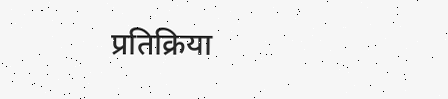प्रतिक्रिया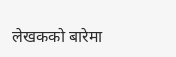लेखकको बारेमा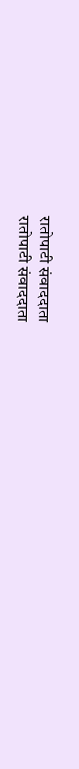रातोपाटी संवाददाता
रातोपाटी संवाददाता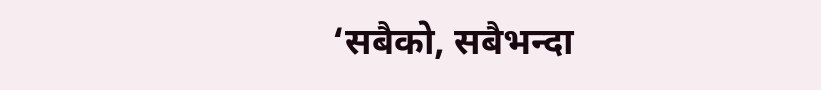‘सबैको, सबैभन्दा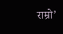राम्रो’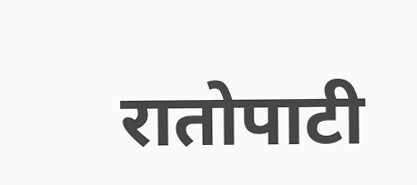रातोपाटी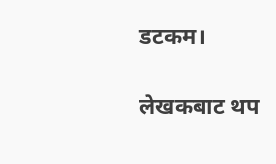डटकम।

लेखकबाट थप